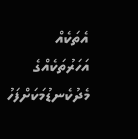އެތަކެއް އަހަރުތަކެއްގެ މެދުކެނޑުމަކަށްފަހު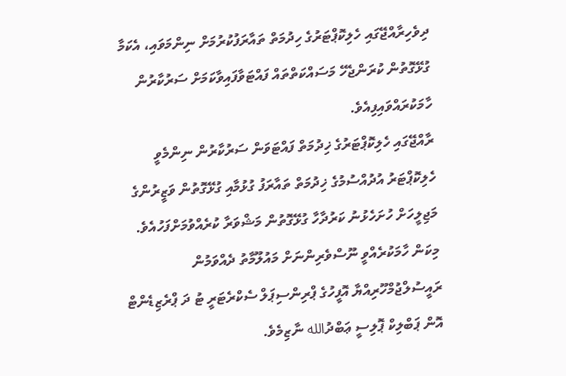ދިވެހިރާއްޖޭގައި ހެލިކޮޕްޓަރުގެ ހިދުމަތް ތައާރަފުކުރުމަށް ނިންމަވައި، އެކަމާ ގުޅޭގޮތުން ކުރަންޖެހޭ މަސައްކަތްތައް ފައްޓަވާފައިވާކަމަށް ސަރުކާރުން ހާމަކުރައްވައިފިއެވެ.
ރާއްޖޭގައި ހެލިކޮޕްޓަރުގެ ޚިދުމަތް ފައްޓަވަން ސަރުކާރުން ނިންމެވީ ހެލިކޮޕްޓަރު އުދުއްސުމުގެ ޚިދުމަތް ތައާރަފު ގުޅުމާއި ގުޅޭގޮތުން ވަޒީރުންގެ މަޖިލީހަށް ހުށަހެޅުނު ކަރުދާހާ ގުޅޭގޮތުން މަޝްވަރާ ކުރެއްވުމަށްފަހުއެވެ.
މިކަން ހާމަކުރެއްވީ ނޫސްވެރިންނަށް މައުލޫމާތު ދެއްވަމުން ރައީސުލްޖުމްހޫރިއްޔާ އޮފީހުގެ ޕްރިންސިޕަލް ސެކްރެޓަރީ ޓު ދަ ޕްރެޒިޑެންޓް އޮން ޕަބްލިކް ޕޮލިސީ ޢަބްދުالله ނާޒިމެވެ.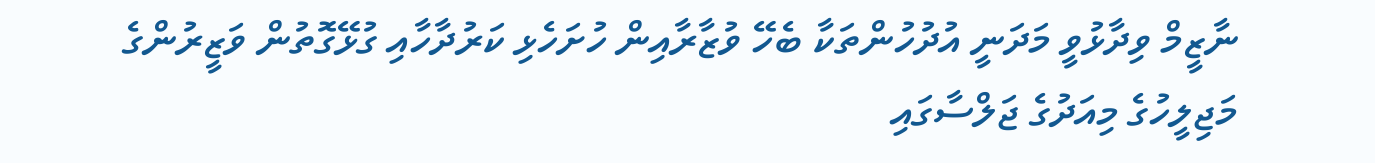ނާޒީމް ވިދާޅުވީ މަދަނީ އުދުހުންތަކާ ބެހޭ ވުޒާރާއިން ހުށަހެޅި ކަރުދާހާއި ގުޅޭގޮތުން ވަޒީރުންގެ މަޖިލީހުގެ މިއަދުގެ ޖަލްސާގައި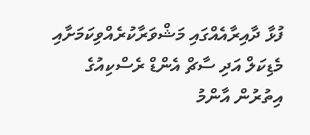ފުޅާ ދާއިރާއެއްގައި މަޝްވަރާކުރެއްވިކަމަށާއި މެޑިކަލް އަދި ސާޗް އެންޑް ރެސްކިއުގެ އިތުރުން އާންމު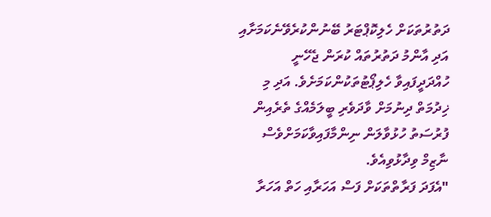ދަތުރުތަކަށް ހެލިކޮޕްޓަރު ބޭނުންކުރެވޭނެކަމަށާއި އަދި އާންމު ދަތުރުތައް ކުރަން ޖެހޭނީ ހުއްދަދީފައިވާ ހެލިޕޯޓުތަކުންކަމަށެވެ. އަދި މި ޚިދުމަތް ދިނުމަށް ވާދަވެރި ބީލަމެއްގެ ތެރެއިން ފުރުސަތު ހުޅުވާލަން ނިންމާފައިވާކަމަށްވެސް ނާޒިމް ވިދާޅުވިއެވެ.
"އެފަދަ ފަރާތްތަކަށް ފަސް އަހަރާއި ހަތް އަހަރާ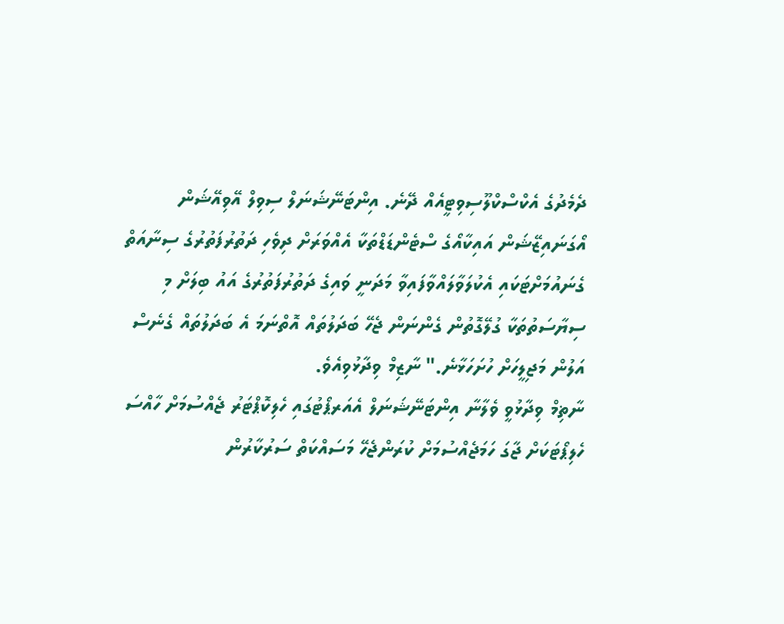ދެމެދުގެ އެކްސްކްލޫސިވިޓީއެއް ދޭނެ. އިންޓަނޭޝަނަލް ސިވިލް އޭވިއޭޝަން އޯގަނައިޒޭޝަން އައިކާއޯގެ ސްޓެންޑަޑްތަކާ އެއްވަރަށް ދިވެހި ދަތުރުފަތުރުގެ ސިނާއަތް ގެނައުމަށްޓަކައި އެކުލަވާލައްވާފައިވާ މަދަނީ ވައިގެ ދަތުރުފަތުރުގެ އައު ބިލަށް މި ސިޔާސަތުތަކާ ގުލޭގޮތުން ގެންނަން ޖެހޭ ބަދަލުތައް އޮތްނަމަ އެ ބަދަލުތައް ގެނެސް އަލުން މަޖިލީހަށް ހުށަހަޅާނެ." ނާޒިމް ވިދާޅުވިއެވެ.
ނާޡިމް ވިދާޅުވީ ވެލާނާ އިންޓަނޭޝަނަލް އެއަރޕޯޓުގައި ހެލިކޮޕްޓަރު ޖެއްސުމަށް ހާއްސަ ހެލިޕޯޓަކަށް ޖާގަ ހަމަޖެއްސުމަށް ކުރަންޖެހޭ މަސައްކަތް ސަރުކާރުން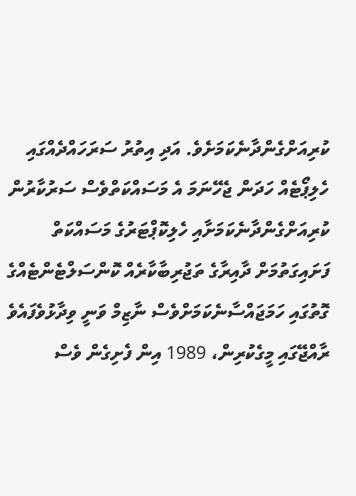ކުރިއަށްގެންދާނެކަމަށެވެ. އަދި އިތުރު ސަރަހައްދެއްގައި ހެލިޕޯޓެއް ހަދަން ޖެހޭނަމަ އެ މަސައްކަތްވެސް ސަރުކާރުން ކުރިއަށްގެންދާނެކަމަށާއި ހެލިކޮޕްޓަރުގެ މަސައްކަތް ފަށައިގަތުމަށް ދާއިރާގެ ތަޖުރިބާކާރެއް ކޮންސަލްޓެންޓެއްގެ ގޮތުގައި ހަމަޖައްސާނެކަމަށްވެސް ނާޒިމް ވަނީ ވިދާޅުވެފައެވެ
ރާއްޖޭގައި މީގެކުރިން، 1989 އިން ފެށިގެން ވެސް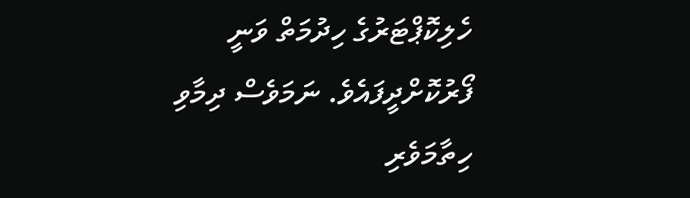ހެލިކޮޕްޓަރުގެ ހިދުމަތް ވަނީ ފޯރުކޮށްދީފައެވެ. ނަމަވެސް ދިމާވި ހިތާމަވެރި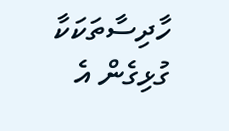ހާދިސާތަކަކާ ގުޅިގެން އެ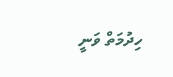ހިދުމަތް ވަނީ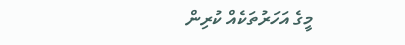މީގެ އަހަރުތަކެއް ކުރިން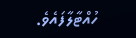ހުއްޓާލާފައެވެ.